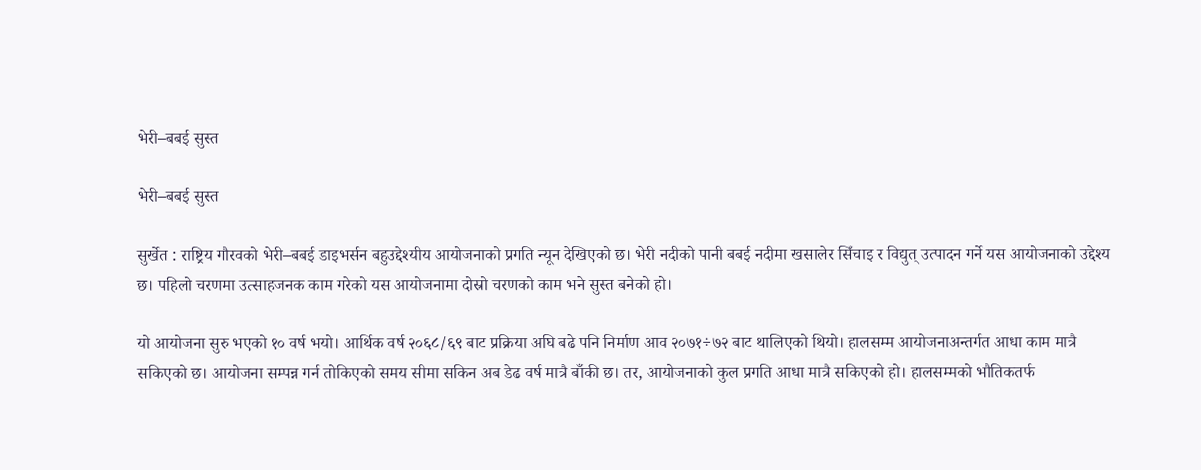भेरी–बबई सुस्त

भेरी–बबई सुस्त

सुर्खेत : राष्ट्रिय गौरवको भेरी–बबई डाइभर्सन बहुउद्देश्यीय आयोजनाको प्रगति न्यून देखिएको छ। भेरी नदीको पानी बबई नदीमा खसालेर सिँचाइ र विद्युत् उत्पादन गर्ने यस आयोजनाको उद्देश्य छ। पहिलो चरणमा उत्साहजनक काम गरेको यस आयोजनामा दोस्रो चरणको काम भने सुस्त बनेको हो।

यो आयोजना सुरु भएको १० वर्ष भयो। आर्थिक वर्ष २०६८/६९ बाट प्रक्रिया अघि बढे पनि निर्माण आव २०७१÷७२ बाट थालिएको थियो। हालसम्म आयोजनाअन्तर्गत आधा काम मात्रै सकिएको छ। आयोजना सम्पन्न गर्न तोकिएको समय सीमा सकिन अब डेढ वर्ष मात्रै बाँकी छ। तर, आयोजनाको कुल प्रगति आधा मात्रै सकिएको हो। हालसम्मको भौतिकतर्फ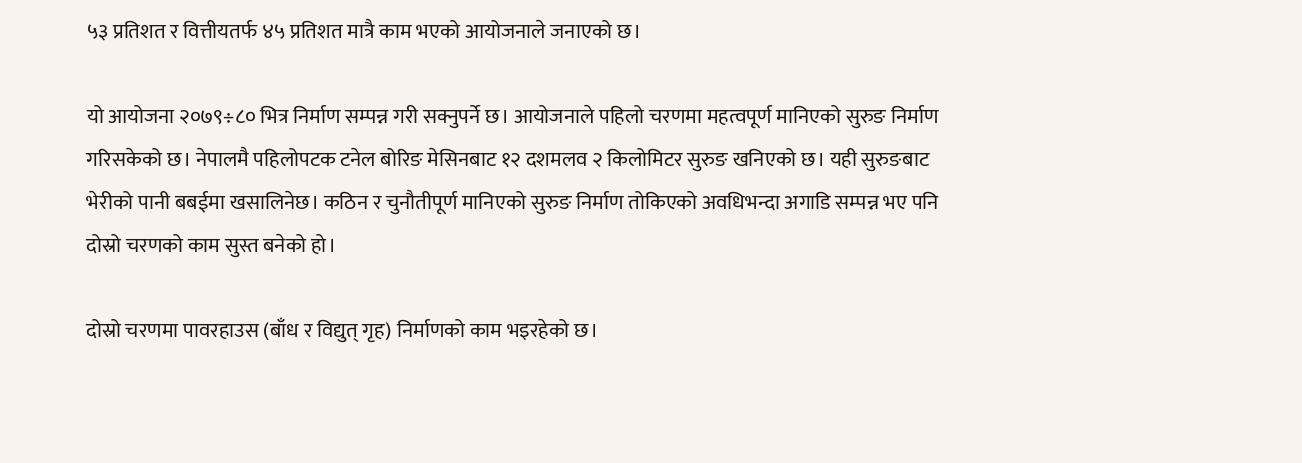५३ प्रतिशत र वित्तीयतर्फ ४५ प्रतिशत मात्रै काम भएको आयोजनाले जनाएको छ।

यो आयोजना २०७९÷८० भित्र निर्माण सम्पन्न गरी सक्नुपर्ने छ। आयोजनाले पहिलो चरणमा महत्वपूर्ण मानिएको सुरुङ निर्माण गरिसकेको छ। नेपालमै पहिलोपटक टनेल बोरिङ मेसिनबाट १२ दशमलव २ किलोमिटर सुरुङ खनिएको छ। यही सुरुङबाट भेरीको पानी बबईमा खसालिनेछ। कठिन र चुनौतीपूर्ण मानिएको सुरुङ निर्माण तोकिएको अवधिभन्दा अगाडि सम्पन्न भए पनि दोस्रो चरणको काम सुस्त बनेको हो।

दोस्रो चरणमा पावरहाउस (बाँध र विद्युत् गृह) निर्माणको काम भइरहेको छ।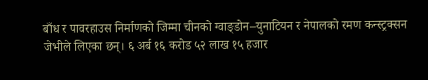बाँध र पावरहाउस निर्माणको जिम्मा चीनको ग्वाङ्डोन–युनाटियन र नेपालको रमण कन्स्ट्रक्सन जेभीले लिएका छन्। ६ अर्ब १६ करोड ५२ लाख १५ हजार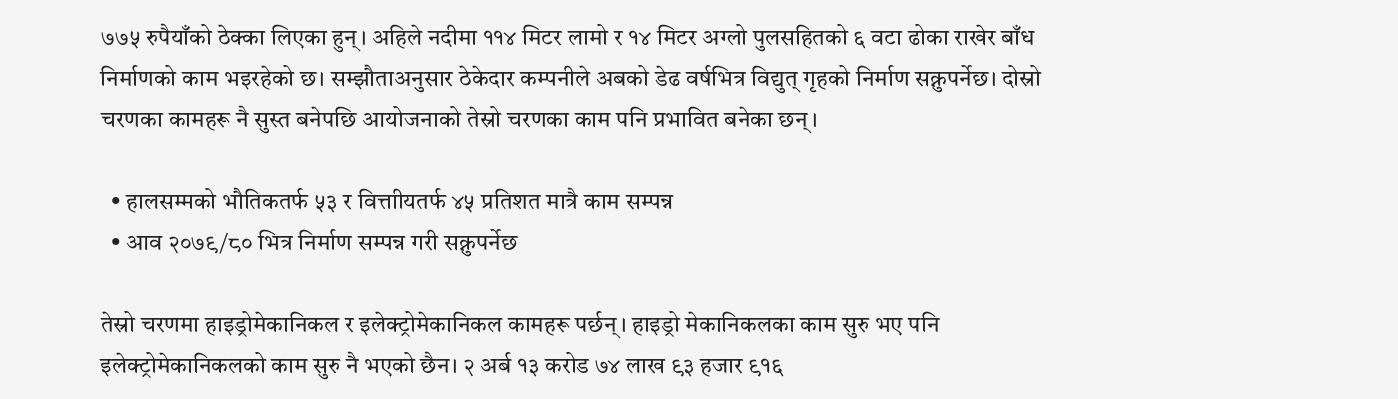७७५ रुपैयाँको ठेक्का लिएका हुन्। अहिले नदीमा ११४ मिटर लामो र १४ मिटर अग्लो पुलसहितको ६ वटा ढोका राखेर बाँध निर्माणको काम भइरहेको छ। सम्झौताअनुसार ठेकेदार कम्पनीले अबको डेढ वर्षभित्र विद्युत् गृहको निर्माण सक्नुपर्नेछ। दोस्रो चरणका कामहरू नै सुस्त बनेपछि आयोजनाको तेस्रो चरणका काम पनि प्रभावित बनेका छन्।

  • हालसम्मको भौतिकतर्फ ५३ र वित्ताीयतर्फ ४५ प्रतिशत मात्रै काम सम्पन्न
  • आव २०७९/८० भित्र निर्माण सम्पन्न गरी सक्नुपर्नेछ

तेस्रो चरणमा हाइड्रोमेकानिकल र इलेक्ट्रोमेकानिकल कामहरू पर्छन्। हाइड्रो मेकानिकलका काम सुरु भए पनि इलेक्ट्रोमेकानिकलको काम सुरु नै भएको छैन। २ अर्ब १३ करोड ७४ लाख ९३ हजार ९१६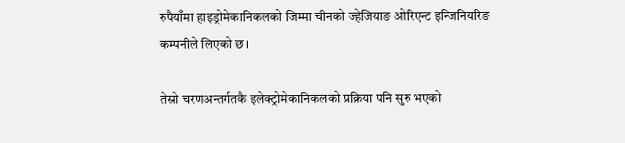रुपैयाँमा हाइड्रोमेकानिकलको जिम्मा चीनको ज्हेजियाङ ओरिएन्ट इन्जिनियरिङ कम्पनीले लिएको छ।

तेस्रो चरणअन्तर्गतकै इलेक्ट्रोमेकानिकलको प्रक्रिया पनि सुरु भएको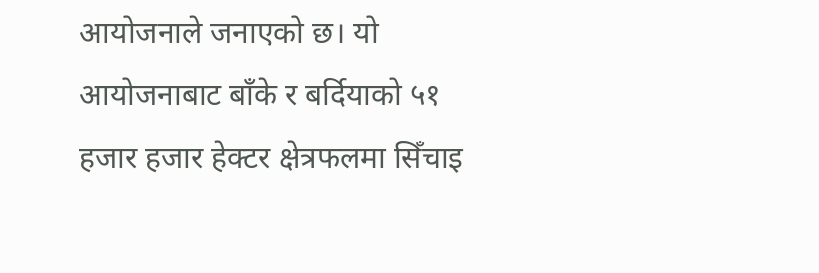आयोजनाले जनाएको छ। यो आयोजनाबाट बाँके र बर्दियाको ५१ हजार हजार हेक्टर क्षेत्रफलमा सिँचाइ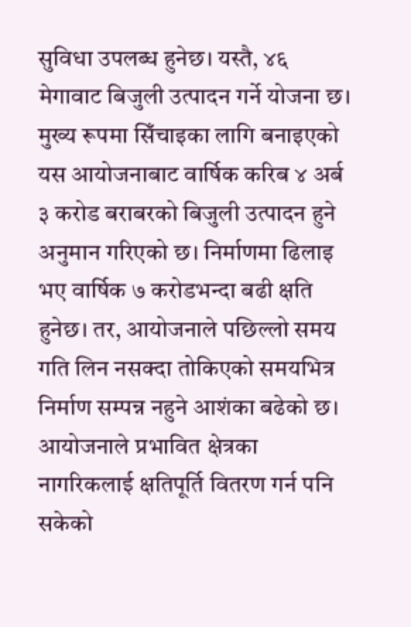सुविधा उपलब्ध हुनेछ। यस्तै, ४६ मेगावाट बिजुली उत्पादन गर्ने योजना छ। मुख्य रूपमा सिँचाइका लागि बनाइएको यस आयोजनाबाट वार्षिक करिब ४ अर्ब ३ करोड बराबरको बिजुली उत्पादन हुने अनुमान गरिएको छ। निर्माणमा ढिलाइ भए वार्षिक ७ करोडभन्दा बढी क्षति हुनेछ। तर, आयोजनाले पछिल्लो समय गति लिन नसक्दा तोकिएको समयभित्र निर्माण सम्पन्न नहुने आशंका बढेको छ। आयोजनाले प्रभावित क्षेत्रका नागरिकलाई क्षतिपूर्ति वितरण गर्न पनि सकेको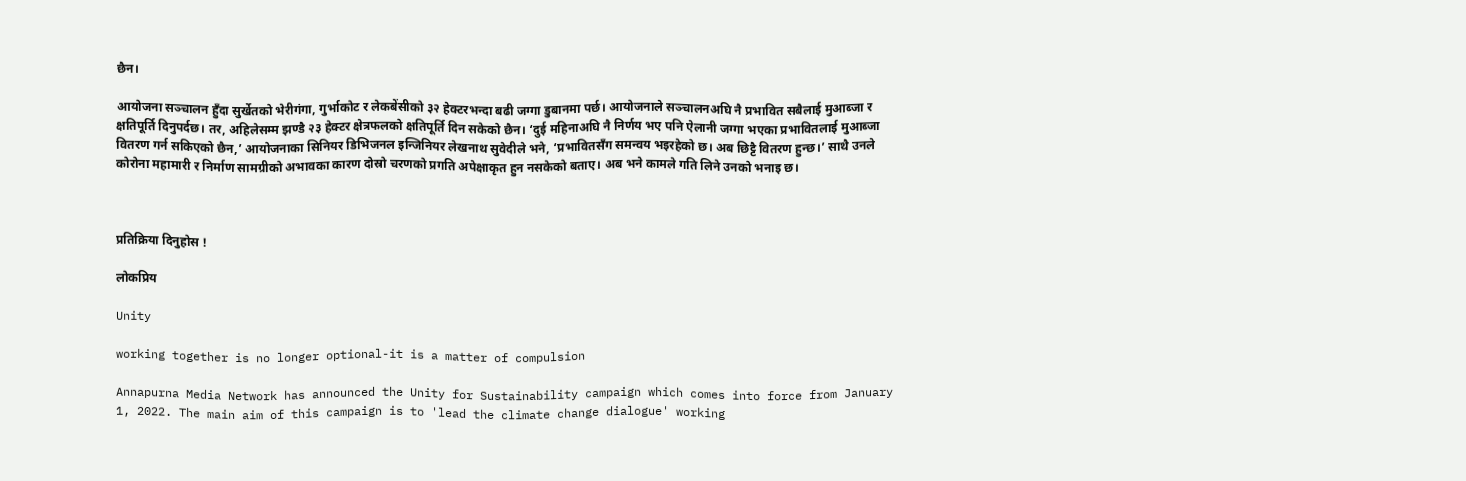छैन।

आयोजना सञ्चालन हुँदा सुर्खेतको भेरीगंगा, गुर्भाकोट र लेकबेंसीको ३२ हेक्टरभन्दा बढी जग्गा डुबानमा पर्छ। आयोजनाले सञ्चालनअघि नै प्रभावित सबैलाई मुआब्जा र क्षतिपूर्ति दिनुपर्दछ। तर, अहिलेसम्म झण्डै २३ हेक्टर क्षेत्रफलको क्षतिपूर्ति दिन सकेको छैन। ‘दुई महिनाअघि नै निर्णय भए पनि ऐलानी जग्गा भएका प्रभावितलाई मुआब्जा वितरण गर्न सकिएको छैन,’ आयोजनाका सिनियर डिभिजनल इन्जिनियर लेखनाथ सुवेदीले भने, ‘प्रभावितसँग समन्वय भइरहेको छ। अब छिट्टै वितरण हुन्छ।’ साथै उनले कोरोना महामारी र निर्माण सामग्रीको अभावका कारण दोस्रो चरणको प्रगति अपेक्षाकृत हुन नसकेको बताए। अब भने कामले गति लिने उनको भनाइ छ।



प्रतिक्रिया दिनुहोस !

लोकप्रिय

Unity

working together is no longer optional-it is a matter of compulsion

Annapurna Media Network has announced the Unity for Sustainability campaign which comes into force from January 1, 2022. The main aim of this campaign is to 'lead the climate change dialogue' working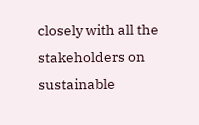closely with all the stakeholders on sustainable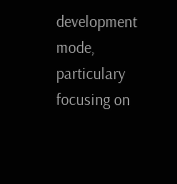development mode, particulary focusing on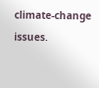climate-change issues.